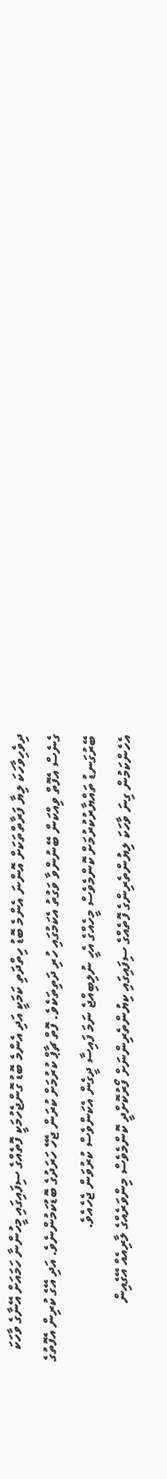ދިވެހިވާހަކަ ލިޔާ ފަރާތްތަކަށް އޮންނަ އެންމެ ބޮޑު ހިތްދަތި ކަމަކީ އަދި އެންމެ ބޮޑު ގޮންޖެހުމަކީ ފޮތެއްގެ ސިފައިގައި މީހުންނާ ހަމައަށް އޭނާގެ ވާހަކަ ގެނެސް އެފޮތް ވިއްކަން ބޭނުންވާ ވަގުތު އެކަމުގައި ހުރި ދަތިތަކެވެ. ފޮތް ޗާޕް ކުރުމަށް ކުރަން ޖެހޭ ހަރަދުގެ ބޮޑުކަމުންނެވެ. އަދި އޭގެ ކުރިން އެފޮތުގެ ބޭރުގަނޑު ތައްޔާރުކުރުމަށް ކޮންމެވެސް މީހެއްގެ އެހީ ނުލިބިއްޖެ ނަމަ ފައިސާ ދީގެން އެކަންވެސް ކުރުވަން ޖެހެއެވެ.
އެހެންކަމުން ގިނަ ވާހަކަ ލިޔުންތެރިންގެ ފޮތެއްގެ ސިފައިގައި ކިޔުންތެރިންނަށް ފޯރުކޮށްދީ ކޮންމެވެސް މިންވަރެއްގެ ލާރިއެއް އޭގެއިން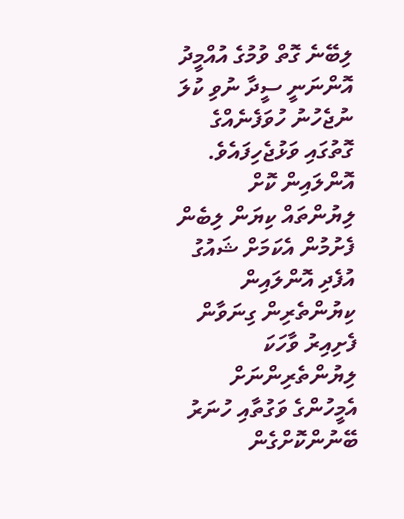ލިބޭނެ ގޮތް ވުމުގެ އުއްމީދު އޮންނަނީ ސީދާ ނުވި ކުލަ ނުޖެހުނު ހުވަފެނެއްގެ ގޮތުގައި ވަޅުޖެހިފައެވެ.
އޮންލައިން ކޮށް ލިޔުންތައް ކިޔަން ލިބެން ފެށުމުން އެކަމަށް ޝައުގު އުފެދި އޮންލައިން ކިޔުންތެރިން ގިނަވާން ފެށިއިރު ވާހަކަ ލިޔުންތެރިންނަށް އެމީހުންގެ ވަގުތާއި ހުނަރު ބޭނުންކޮށްގެން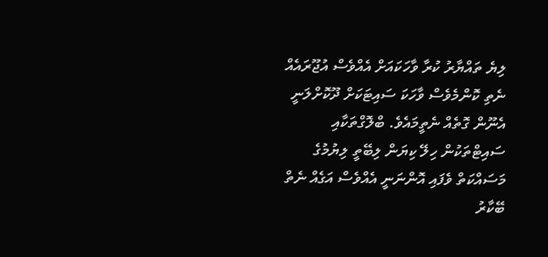ލިޔެ ތައްޔާރު ކުރާ ވާހަކައަށް އެއްވެސް އުޖޫރައެއް ނެތި ކޮންމެވެސް ވާހަކަ ސައިޓަކަށް ދޫކޮށްލަނީ އެނޫން ގޮތެއް ނެތީމައެވެ. ބްލޮގްތަކާއި ސައިޓްތަކުން ހިލޭ ކިޔަން ލިބޭތީ ލިޔުމުގެ މަސައްކަތް ވެފައި އޮންނަނީ އެއްވެސް އަގެއް ނެތް ބޭކާރު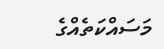މަސައްކަތެއްގެ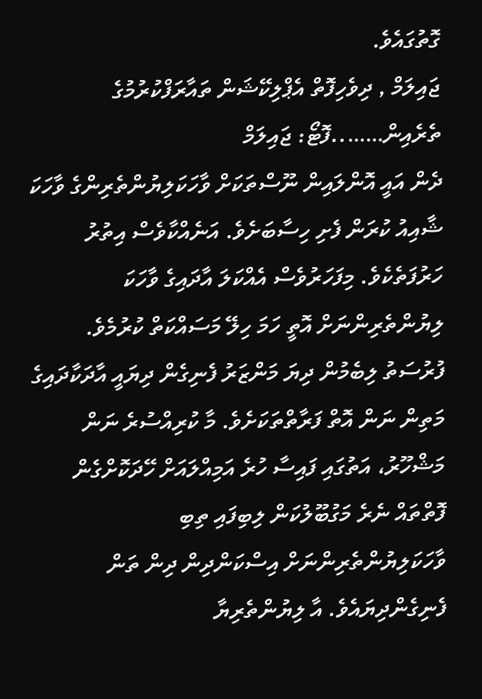ގޮތުގައެވެ.
ޖައިލަމް , ދިވެހިފޮތް އެޕްލިކޭޝަން ތައާރަފްކުރުމުގެ ތެރެއިން……..ފޮޓޯ: ޖައިލަމް
ދެން އައީ އޮންލައިން ނޫސްތަކަށް ވާހަކަލިޔުންތެރިންގެ ވާހަކަ ޝާއިއު ކުރަން ފެށި ހިސާބަށެވެ. އަނެއްކާވެސް އިތުރު ހަރުފަތެކެވެ. މިފަހަރުވެސް އެއްކަލަ އާދައިގެ ވާހަކަ ލިޔުންތެރިންނަށް އޮތީ ހަމަ ހިލޭ މަސައްކަތް ކުރުމެވެ. ފުރުސަތު ލިބެމުން ދިޔަ މަންޒަރު ފެނިގެން ދިޔައީ އާދަކާދައިގެ މަތިން ނަން އޮތް ފަރާތްތަކަށެވެ. މާ ކުރިއްސުރެ ނަން މަޝްހޫރު، އަތުގައި ފައިސާ ހުރެ އަމިއްލައަށް ހޭދަކޮށްގެން ފޮތްތައް ނެރެ މަގުބޫލުކަން ލިބިފައި ތިބި ވާހަކަލިޔުންތެރިންނަށް އިސްކަންދިން ދިން ތަން ފެނިގެންދިޔައެވެ. އާ ލިޔުންތެރިޔާ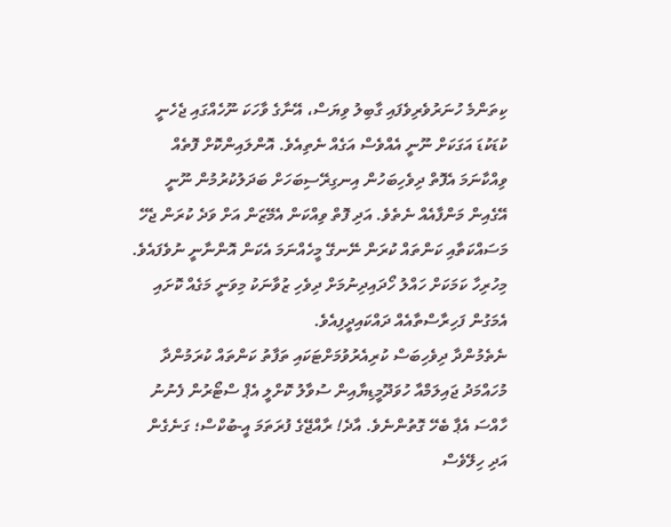ކިތަންމެ ހުނަރުވެރިވެފައި ގާބިލު ވިޔަސް، އޭނާގެ ވާހަކަ ނޫހެއްގައި ޖެހެނީ ކުޑަކުޑަ އަގަކަށް ނޫނީ އެއްވެސް އަގެއް ނެތިއެވެ. އޮންލައިންކޮށް ފޮތެއް ވިއްކާނަމަ އެފޮތް ދިވެހިބަހުން އިނގިރޭސިބަހަށް ބަދަލުކުރުމުން ނޫނީ އޭގެއިން މަންފާއެއް ނެތެވެ. އަދި ފޮތް ވިއްކަން އެމޭޒަން އަށް ވަދެ ކުރަން ޖެހޭ މަސައްކަތާއި ކަންތައް ކުރަން ނޭނގޭ މީހެއްނަމަ އެކަން އޮންނާނީ ނުވެފައެވެ. މިހުރިހާ ކަމަކަށް ހައްލު ހޯދައިދިނުމަށް ދިވެހި ޒުވާނަކު މިވަނީ މަގެއް ކޮށައި އެމަގުން ފަހިރާސްތާއެއް ދައްކައިދީފިއެވެ.
ނެތެމުންދާ ދިވެހިބަސް ކުރިއެރުވުމަށްޓަކައި ތަފާތު ކަންތައް ކުރަމުންދާ މުހައްމަދު ޖައިލަމްއާ ހުވަދޫމީޑިޔާއިން ސުވާލު ކޮށްލީ އެޕް ސްޓޯރުން ފެނުނު ހާއްސަ އެޕާ ބެހޭ ގޮތުންނެވެ. އާދެ! ރާއްޖޭގެ ފުރަތަމަ އީ-ބުކްސް؛ ގަނެގެން އަދި ހިލޭވެސް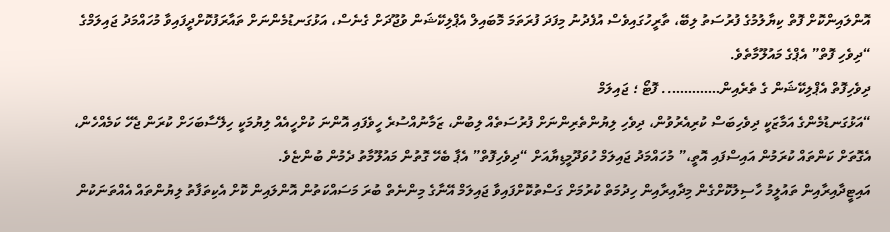އޮންލައިންކޮށް ފޮތް ކިޔާލުމުގެ ފުރުސަތު ލިބޭ، ތާރީހުގައިވެސް އުފެދުނު މިފަދަ ފުރަތަމަ މޮބައިލް އެޕްލިކޭޝަން ވުޖޫދަށް ގެނެސް، އަޅުގަނޑުމެންނަށް ތައާރަފުކޮށްދީފައިވާ މުހައްމަދު ޖައިލަމްގެ “ދިވެހި ފޮތް” އެޕްގެ މައުލޫމާތެވެ.
ދިވެހިފޮތް އެޕްލިކޭޝަން ގެ ތެރެއިން………….. ފޮޓޯ ؛ ޖައިލަމް
“އަޅުގަނޑުމެންގެ އަމާޒަކީ ދިވެހިބަސް ކުރިއެރުވުން، ދިވެހި ލިޔުންތެރިންނަށް ފުރުސަތެއް ލިބުން، ޒަމާނުއްސުރެ ހީވެފައި އޮންނަ ކުށްހީއެއް ލިޔުމަކީ ހިލޭސާބަހަށް ކުރަން ޖެހޭ ކަމެއްހެން، އެގޮތަށް ކަންތައް ކުރަމުން އައިސްފައި އޮތީ،” މުހައްމަދު ޖައިލަމް ހުވަދޫމީޑިޔާއަށް “ދިވެހިފޮތް” އެޕާ ބެހޭ ގޮތުން މައުލޫމާތު ދެމުން ބުންޏެވެ.
އައިޓީދާއިރާއިން ތައުލީމު ހާސިލުކޮށްގެން މިދާއިރާއިން ހިދުމަތް ކުރުމަށް ގަސްތުކޮށްފައިވާ ޖައިލަމް އޭނާގެ މިންނެތް ބުރަ މަސައްކަތުން އޮންލައިން ކޮށް އެކިތަފާތު ލިޔުންތައް އެއްތަނަކުން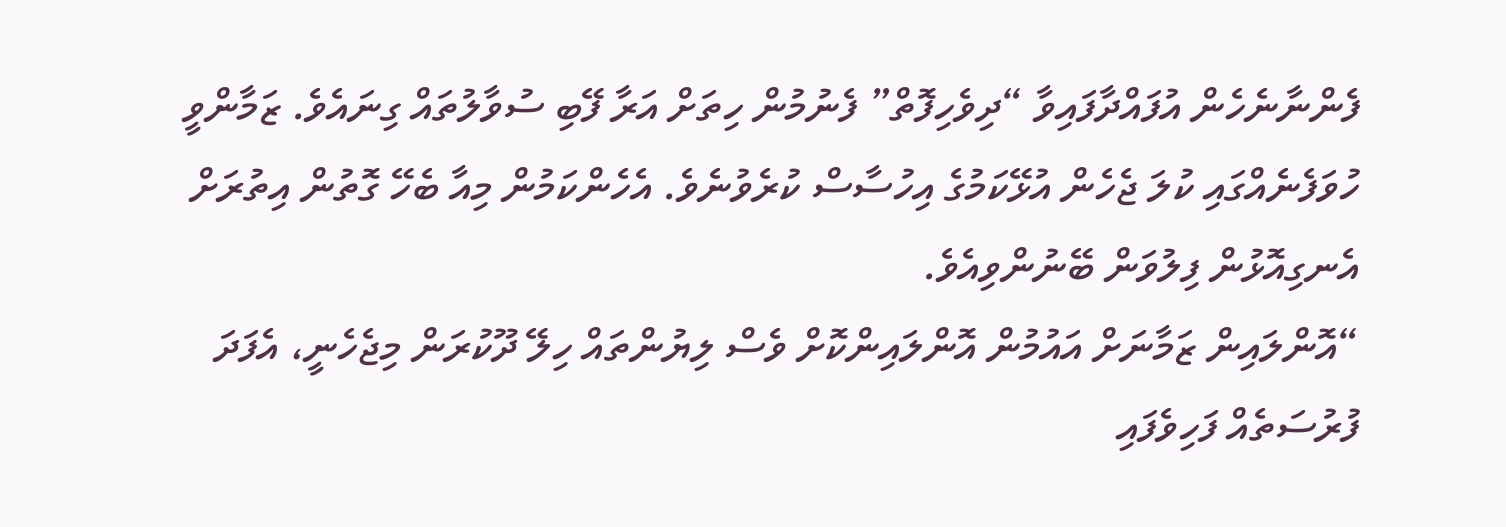ފެންނާނެހެން އުފައްދާފައިވާ “ދިވެހިފޮތް” ފެނުމުން ހިތަށް އަރާ ފޭބި ސުވާލުތައް ގިނައެވެ. ޒަމާންވީ ހުވަފެނެއްގައި ކުލަ ޖެހެން އުޅޭކަމުގެ އިހުސާސް ކުރެވުނެވެ. އެހެންކަމުން މިއާ ބެހޭ ގޮތުން އިތުރަށް އެނގިއޮޅުން ފިލުވަން ބޭނުންވިއެވެ.
“އޮންލައިން ޒަމާނަށް އައުމުން އޮންލައިންކޮށް ވެސް ލިޔުންތައް ހިލޭ ދޫކުރަން މިޖެހެނީ، އެފަދަ ފުރުސަތެއް ފަހިވެފައި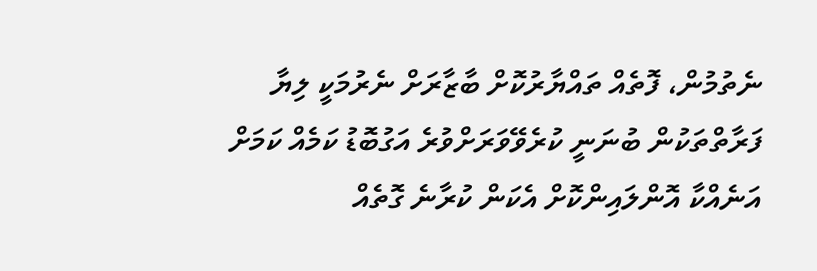ނެތުމުން، ފޮތެއް ތައްޔާރުކޮށް ބާޒާރަށް ނެރުމަކީ ލިޔާ ފަރާތްތަކުން ބުނަނީ ކުރެވޭވަރަށްވުރެ އަގުބޮޑު ކަމެއް ކަމަށް އަނެއްކާ އޮންލައިންކޮށް އެކަން ކުރާނެ ގޮތެއް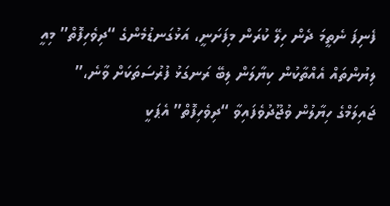ފެނިފަ ނެތީމަ ދެން ހިލޭ ކުރަން މިފަށަނީ، އަޅުގަނޑުމެންގެ “ދިވެހިފޮތް” މިއީ ލިޔުންތައް އެއްތާކުން ކިޔާލަން ލިބޭ ރަނގަޅު ފުރުސަތަކަށް ވާނެ،”
ޖައިލަމްގެ ހިޔާލުން ވުޖޫދުވެފައިވާ “ދިވެހިފޮތް” އެޕަކީ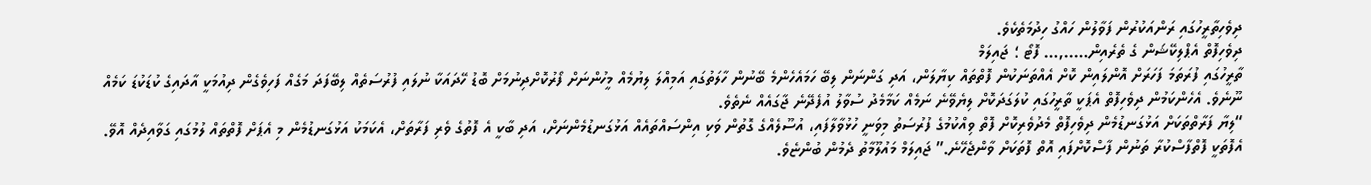ދިވެހިތާރީހުގައި ރަންއަކުރުން ފަވާލުން ހައްގު ހިދުމަތެކެވެ.
ދިވެހިފޮތް އެޕްލިކޭޝަން ގެ ތެރެއިން…..,… ފޮޓޯ ؛ ޖައިލަމް
ތާރީހުގައި ފުރަތަމަ ފަހަރަށް އޮންލައިން ކޮށް އެއްތަނަކުން ފޮތްތައް ކިޔާލަން، އަދި ގަންނަން ލިބޭ ހަމައެހެންމެ ބޭނުން ހާލަތުގައި އަމިއްލަ ލިޔުމެއް މީހުންނަށް ފޯރުކޮށްދިނުމަށް ބޮޑު ހޭދައަކާ ނުލައި ފުރުސަތެއް ލިބޭފަދަ މަގެއް ފަހިވެގެން ދިއުމަކީ އާދައިގެ ކުޑަކުޑަ ކަމެއް ނޫނެވެ. އެހެންކަމުން ދިވެހިފޮތް އެޕަކީ ތާރީހުގައި ކުލަގަދަކޮށް ލިޔެވޭނެ ނަމެއް ކަމާމެދު ސުވާލު އުފެދޭނެ ޖާގައެއް ނެތެވެ.
“ލިޔާ ފަރާތްތަކަށް އަޅުގަނޑުމެން ދިވެހިފޮތް މެދުވެރިކޮށް ފޮތް ވިއްކުމުގެ ފުރުސަތު މިވަނީ ހުޅުވާލާފައި، އުސޫލެއްގެ ގޮތުން ވަކި އިންސައްތައެއް އަޅުގަނޑުމެންނަށް، އަދި ބާކީ އެ ފޮތުގެ ވެރި ފަރާތަށް، އެކަމަކު އަޅުގަނޑުމެން މި އެޕަށް ފޮތްތައް ލުމުގައި ގަވާއިދެއް އޮވޭ. އެފޮތަކީ ފޮތްފާސްކުރާ ތަނުން ފާސްކޮށްފައި އޮތް ފޮތަކަށް ވާންޖެހޭނެ.” ޖައިލަމް މައުލޫމާތު ދެމުން ބުންޏެވެ.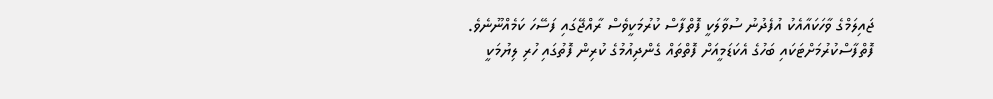ޖައިލަމްގެ ވާހަކައާއެކު އުފެދުނު ސުވާލަކީ ފޮތްފާސް ކުރުމަކީވެސް ރާއްޖޭގައި ފަސޭހަ ކަމެއްނޫނެވެ. ފޮތްފާސްކުރުމަށްޓަކައި ބަހުގެ އެކަޑަމީއަށް ފޮތްތައް ގެންދިއުމުގެ ކުރިން ފޮތުގައި ހުރި ލިޔުމަކީ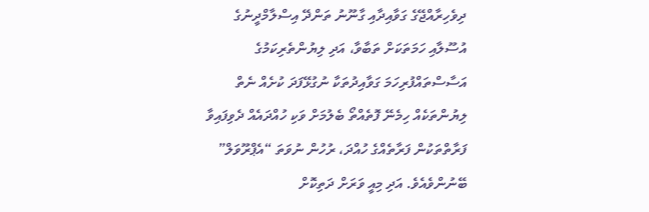ދިވެހިރާއްޖޭގެ ގަވާއިދާއި ގާނޫނު ތަންދޭ އިސްލާމްދީނުގެ އުސޫލާއި ހަމަތަކަށް ތަބާވާ، އަދި ލިޔުންތެރިކަމުގެ އަސާސްތައްފުރިހަމަ ގަވާއިދުތަކާ ނުގުޅޭފަދަ ކުށެއް ނެތް ލިޔުންތަކެއް ހިމެނޭ ފޮތެއްތޯ ބެލުމަށް ވަކި ހުއްދައެއް ދެވިފައިވާ ފަރާތްތަކުން ފަރާތެއްގެ ހުއްދަ، ރުހުން ނުވަތަ “އެޕްރޫވަލް” ބޭނުންވެއެވެ. އަދި މިއީ ވަރަށް ދަތިކޮށް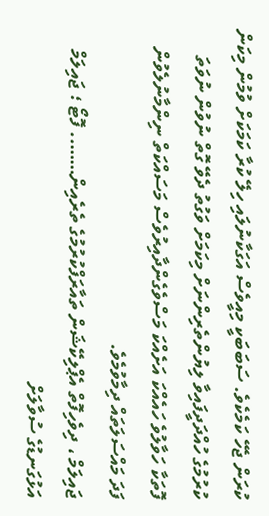ކުރަން ޖެހޭ ކަމެކެވެ. ސަބަބަކީ މިއީވެސް އަގަކާނުލައި ހިލޭ ކުރާ ކަމަކަށް ވުމުން މިކަން ކުރުމުގެ ހުއްދަދީފައިވާ ލިޔުންތެރިންނަށް މިކަމަށް ވަގުތު ދެވޭ ގޮތް ނުވުން ނުވަތަ ފޮތަކާ ހަވާލުވެ ހައެއްކަ އަށެއްކަ މަސްވެގެންދާއިރުވެސް މަސައްކަތް ނިންމާނުލެވުން ފަދަ މައްސަލަތައް ދިމާވުމެވެ.
ޖައިލަމް ، ދިވެހިފޮތް އެޕްލިކޭޝަން ތައާރަފްކުރުމުގެ ތެރެއިން…….. ފޮޓޯ ؛ ޖައިލަމް
އަޅުގަނޑުގެ ސުވާލަށް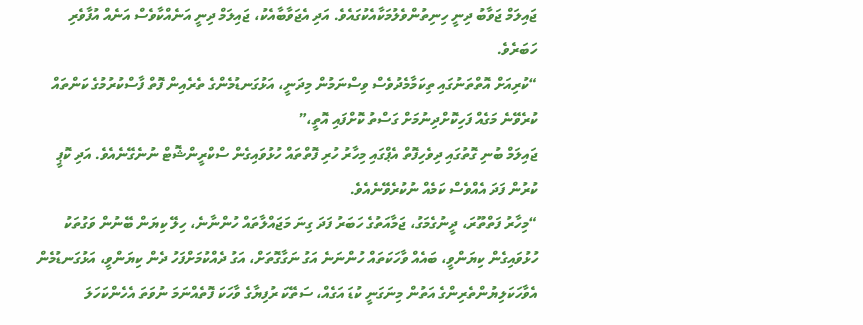ޖައިލަމް ޖަވާބު ދިނީ ހިނިތުންވެލުމަކާއެކުގައެވެ. އަދި އެޖަވާބާއެކު، ޖައިލަމް ދިނީ އަނެއްކާވެސް އަނެއް އުފާވެރި ހަބަރެވެ.
“ކުރިއަށް އޮތްތަނުގައި ތިކަމާމެދުވެސް ވިސްނަމުން މިދަނީ، އަޅުގަނޑުމެންގެ ތެރެއިން ފޮތް ފާސްކުރުމުގެ ކަންތައް ކުރެވޭނެ މަގެއް ފަހިކޮށްދިނުމަށް ގަސްތު ކޮށްފައި އޮތީ،”
ޖައިލަމް ބުނި ގޮތުގައި ދިވެހިފޮތް އެޕްގައި މިހާރު ހުރި ފޮތްތައް ހުޅުވައިގެން ސްކްރީންޝޮޓް ނުނެގޭނެއެވެ. އަދި ކޮޕީ ކުރުން ފަދަ އެއްވެސް ކަމެއް ނުކުރެވޭނެއެވެ.
“މިހާރު ފަތްތޫރަ، ދީނުގެމަގު، ޖަމާއަތުގެ ހަބަރު ފަދަ ގިނަ މަޖައްލާތައް ހުންނާނެ، ހިލޭ ކިޔަން ބޭނުން ވަގުތަކު ހުޅުވައިގެން ކިޔަންވީ، ބައެއް ވާހަކަތައް ހުންނަނެ އަގު ނަގާގޮތަށް، އަގު ދެއްކުމަށްފަހު ދެން ކިޔަންވީ، އަޅުގަނޑުމެން އެވާހަކަލިޔުންތެރިންގެ އަތުން މިނަގަނީ ކުޑަ އަގެއް، ސަތޭކަ ރުފިޔާގެ ވާހަކަ ފޮތެއްނަމަ ނުވަތަ އެހެންކަހަލަ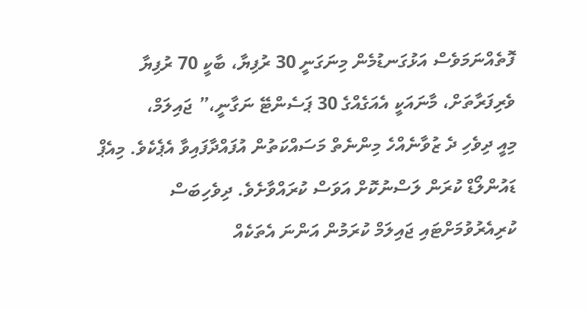ފޮތެއްނަމަވެސް އަޅުގަނޑުމެން މިނަގަނީ 30 ރުފިޔާ، ބާކީ 70 ރުފިޔާ ވެރިފަރާތަށް، މާނައަކީ އެއަގެއްގެ 30 ޕަސެންޓޭ ނަގާނީ،” ޖައިލަމް،
މިއީ ދިވެހި ދެ ޒުވާނެއްހެ މިންނެތް މަސައްކަތުން އުފައްދާފައިވާ އެޕެކެވެ. މިއެޕް ޑައުންލޯޑް ކުރަން ލަސްނުކޮށް އަވަސް ކުރައްވާށެވެ. ދިވެހިބަސް ކުރިއެރުވުމަށްޓައި ޖައިލަމް ކުރަމުން އަންނަ އެތަކެއް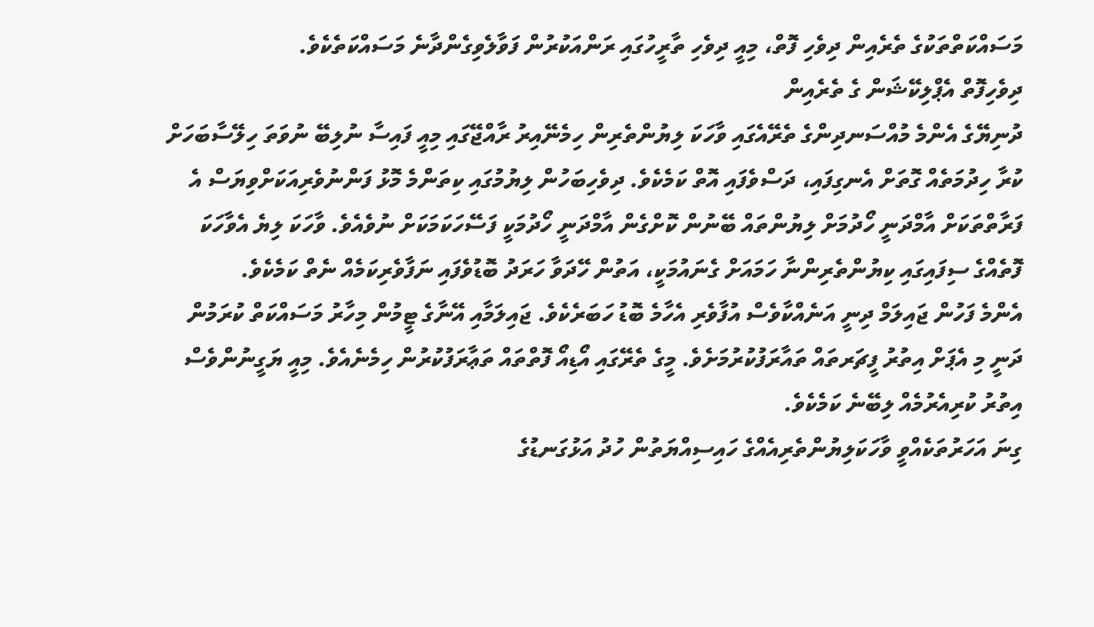މަސައްކަތްތަކުގެ ތެރެއިން ދިވެހި ފޮތް، މިއީ ދިވެހި ތާރީހުގައި ރަންއަކުރުން ފަވާލެވިގެންދާނެ މަސައްކަތެކެވެ.
ދިވެހިފޮތް އެޕްލިކޭޝަން ގެ ތެރެއިން
ދުނިޔޭގެ އެންމެ މުއްސަނދިންގެ ތެރޭއެގައި ވާހަކަ ލިޔުންތެރިން ހިމެނޭއިރު ރާއްޖޭގައި މިއީ ފައިސާ ނުލިބޭ ނުވަތަ ހިލޭސާބަހަށް ކުރާ ހިދުމަތެއް ގޮތަށް އެނގިފައި، ދަސްވެފައި އޮތް ކަމެކެވެ. ދިވެހިބަހުން ލިޔުމުގައި ކިތަންމެ މޮޅު ފަންނުވެރިއަކަށްވިޔަސް އެ ފަރާތްތަކަށް އާމްދަނީ ހޯދުމަށް ލިޔުންތައް ބޭނުން ކޮށްގެން އާމްދަނީ ހޯދުމަކީ ފަސޭހަކަމަކަށް ނުވެއެވެ. ވާހަކަ ލިޔެ އެވާހަކަ ފޮތެއްގެ ސިފައިގައި ކިޔުންތެރިންނާ ހަމައަށް ގެނައުމަކީ، އަތުން ހޭދަވާ ހަރަދު ބޮޑުވެފައި ނަފާވެރިކަމެއް ނެތް ކަމެކެވެ.
އެންމެ ފަހުން ޖައިލަމް ދިނީ އަނެއްކާވެސް އުފާވެރި އެހާމެ ބޮޑު ހަބަރެކެވެ. ޖައިލަމާއި އޭނާގެ ޓީމުން މިހާރު މަސައްކަތް ކުރަމުން ދަނީ މި އެޕަށް އިތުރު ފީޗަރތައް ތައާރަފުކުރުމަށެވެ. މީގެ ތެރޭގައި އޯޑިއޯ ފޮތްތައް ތަޢާރަފުކުރުން ހިމެނެއެވެ. މިއީ ޔަގީނުންވެސް އިތުރު ކުރިއެރުމެއް ލިބޭނެ ކަމެކެވެ.
ގިނަ އަހަރުތަކެއްވީ ވާހަކަލިޔުންތެރިއެއްގެ ހައިސިއްޔަތުން ހުދު އަޅުގަނޑުގެ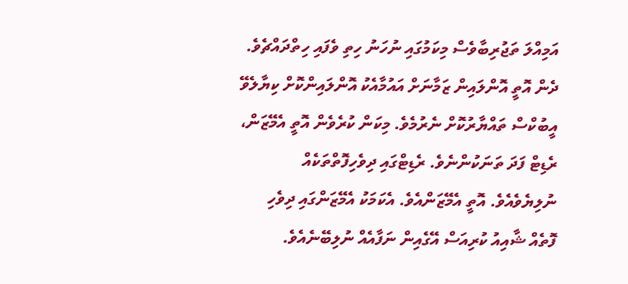އަމިއްލަ ތަޖުރިބާވެސް މިކަމުގައި ނުހަނު ހިތި ވެފައި ހިތްދައްޗެވެ. ދެން އޮތީ އޮންލައިން ޒަމާނަށް އައުމާއެކު އޮންލައިންކޮށް ކިޔާލެވޭ އީބުކްސް ތައްޔާރުކޮށް ނެރުމެވެ. މިކަން ކުރެވެން އޮތީ އެމޭޒަން، ރެޑިޓް ފަދަ ތަނަކުންނެވެ. ރެޑިޓްގައި ދިވެހިފޮތްތަކެއް ނުލިޔެވެއެވެ. އޮތީ އެމޭޒަންއެވެ. އެކަމަކު އެމޭޒަންގައި ދިވެހި ފޮތެއް ޝާއިއު ކުރިއަސް އޭގެއިން ނަފާއެއް ނުލިބޭނެއެވެ.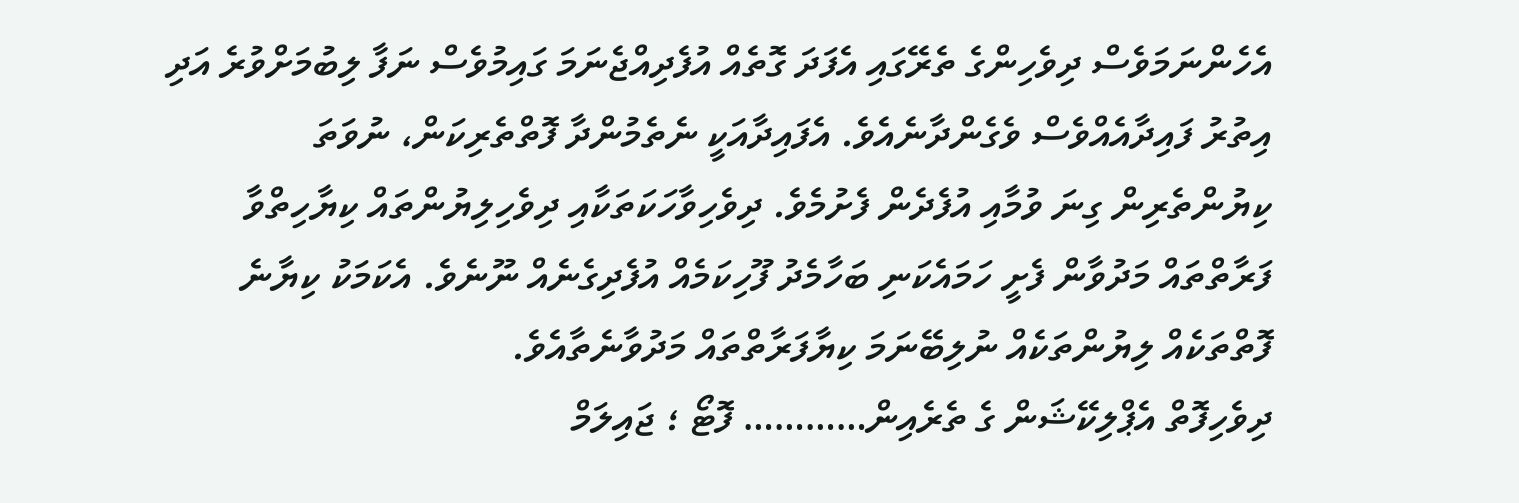އެހެންނަމަވެސް ދިވެހިންގެ ތެރޭގައި އެފަދަ ގޮތެއް އުފެދިއްޖެނަމަ ގައިމުވެސް ނަފާ ލިބުމަށްވުރެ އަދި އިތުރު ފައިދާއެއްވެސް ވެގެންދާނެއެވެ. އެފައިދާއަކީ ނެތެމުންދާ ފޮތްތެރިކަން، ނުވަތަ ކިޔުންތެރިން ގިނަ ވުމާއި އުފެދެން ފެށުމެވެ. ދިވެހިވާހަކަތަކާއި ދިވެހިލިޔުންތައް ކިޔާހިތްވާ ފަރާތްތައް މަދުވާން ފެށީ ހަމައެކަނި ބަހާމެދު ފޫހިކަމެއް އުފެދިގެނެއް ނޫނެވެ. އެކަމަކު ކިޔާނެ ފޮތްތަކެއް ލިޔުންތަކެއް ނުލިބޭނަމަ ކިޔާފަރާތްތައް މަދުވާނެތާއެވެ.
ދިވެހިފޮތް އެޕްލިކޭޝަން ގެ ތެރެއިން………… ފޮޓޯ ؛ ޖައިލަމް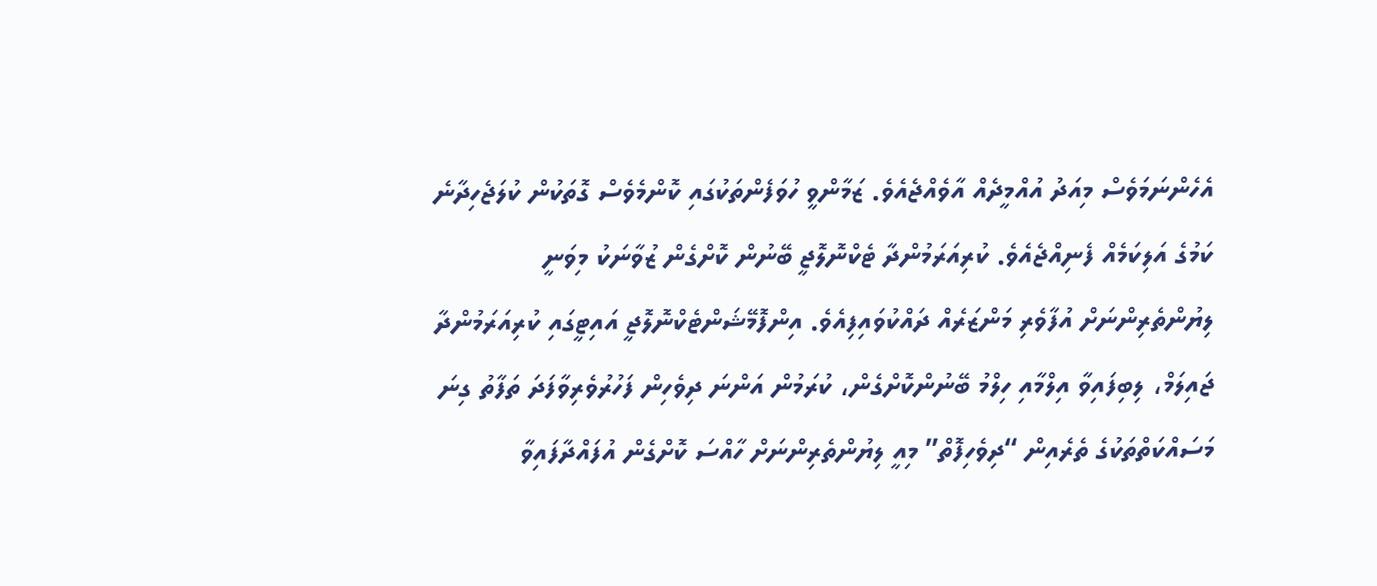އެހެންނަމަވެސް މިއަދު އުއްމީދެއް އާވެއްޖެއެވެ. ޒަމާންވީ ހުވަފެންތަކުގައި ކޮންމެވެސް ގޮތަކުން ކުލަޖެހިދާނެ ކަމުގެ އަލިކަމެއް ފެނިއްޖެއެވެ. ކުރިއަރަމުންދާ ޓެކްނޮލޮޖީ ބޭނުން ކޮށްގެން ޒުވާނަކު މިވަނީ ލިޔުންތެރިންނަށް އުފާވެރި މަންޒަރެއް ދައްކުވައިފިއެވެ. އިންފޮމޭޝަންޓެކްނޮލޮޖީ އައިޓީގައި ކުރިއަރަމުންދާ ޖައިލަމް، ލިބިފައިވާ އިލްމާއި ހިލްމު ބޭނުންކޮށްގެން، ކުރަމުން އަންނަ ދިވެހިން ފަހުރުވެރިވާފަދަ ތަފާތު ގިނަ މަސައްކަތްތަކުގެ ތެރެއިން “ދިވެހިފޮތް” މިއީ ލިޔުންތެރިންނަށް ހާއްސަ ކޮށްގެން އުފައްދާފައިވާ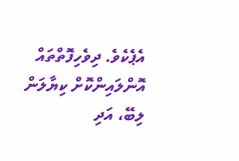އެޕެކެވެ. ދިވެހިފޮތްތައް އޮންލައިންކޮށް ކިޔާލަން ލިބޭ، އަދި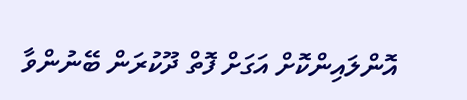އޮންލައިންކޮށް އަގަށް ފޮތް ދޫކުރަން ބޭނުންވާ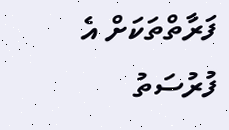ފަރާތްތަކަށް އެ ފުރުސަތު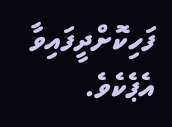ފަހިކޮށްދީފައިވާ އެޕެކެވެ.